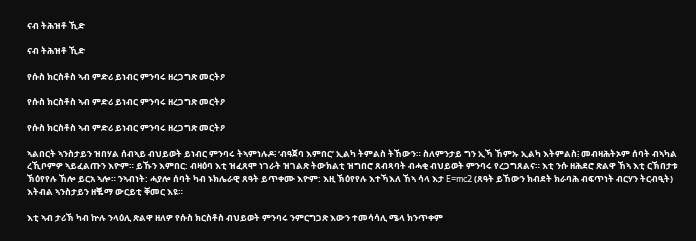ናብ ትሕዝቶ ኺድ

ናብ ትሕዝቶ ኺድ

የሱስ ክርስቶስ ኣብ ምድሪ ይነብር ምንባሩ ዘረጋግጽ መርትዖ

የሱስ ክርስቶስ ኣብ ምድሪ ይነብር ምንባሩ ዘረጋግጽ መርትዖ

የሱስ ክርስቶስ ኣብ ምድሪ ይነብር ምንባሩ ዘረጋግጽ መርትዖ

ኣልበርት ኣንስታይን ዝበሃል ሰብኣይ ብህይወት ይነብር ምንባሩ ትኣምነሉዶ፧ ‘ብዓጀባ እምበር’ ኢልካ ትምልስ ትኸውን። ስለምንታይ ግን ኢኻ ኸምኡ ኢልካ እትምልስ፧ መብዛሕትኦም ሰባት ብኣካል ረኺቦምዎ ኣይፈልጡን እዮም። ይኹን እምበር: ብዛዕባ እቲ ዝፈጸሞ ነገራት ዝገልጽ ትውክልቲ ዝግበሮ ጸብጻባት ብሓቂ ብህይወት ምንባሩ የረጋግጸልና። እቲ ንሱ ዘሕደሮ ጽልዋ ኸኣ እቲ ርኽበታቱ ኽዕየየሉ ኸሎ ይርአ ኣሎ። ንኣብነት: ሓያሎ ሰባት ካብ ኑክሌራዊ ጸዓት ይጥቀሙ እዮም: እዚ ኽዕየየሉ እተኻእለ ኸኣ ሳላ እታ E=mc2 (ጸዓት ይኸውን ክብደት ክራባሕ ብፍጥነት ብርሃን ትርብዒት) እትብል ኣንስታይን ዘቘማ ውርይቲ ቐመር እዩ።

እቲ ኣብ ታሪኽ ካብ ኵሉ ንላዕሊ ጽልዋ ዘለዎ የሱስ ክርስቶስ ብህይወት ምንባሩ ንምርግጋጽ እውን ተመሳሳሊ ሜላ ክንጥቀም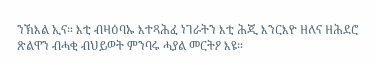ንኽእል ኢና። እቲ ብዛዕባኡ እተጻሕፈ ነገራትን እቲ ሕጂ እንርእዮ ዘለና ዘሕደሮ ጽልዋን ብሓቂ ብህይወት ምንባሩ ሓያል መርትዖ እዩ።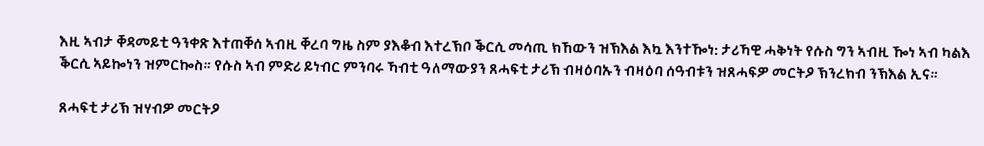እዚ ኣብታ ቐዳመይቲ ዓንቀጽ እተጠቐሰ ኣብዚ ቐረባ ግዜ ስም ያእቆብ እተረኽቦ ቕርሲ መሳጢ ክኸውን ዝኽእል እኳ እንተዀነ: ታሪኻዊ ሓቅነት የሱስ ግን ኣብዚ ዀነ ኣብ ካልእ ቕርሲ ኣይኰነን ዝምርኰስ። የሱስ ኣብ ምድሪ ይነብር ምንባሩ ኻብቲ ዓለማውያን ጸሓፍቲ ታሪኽ ብዛዕባኡን ብዛዕባ ሰዓብቱን ዝጸሓፍዎ መርትዖ ኽንረክብ ንኽእል ኢና።

ጸሓፍቲ ታሪኽ ዝሃብዎ መርትዖ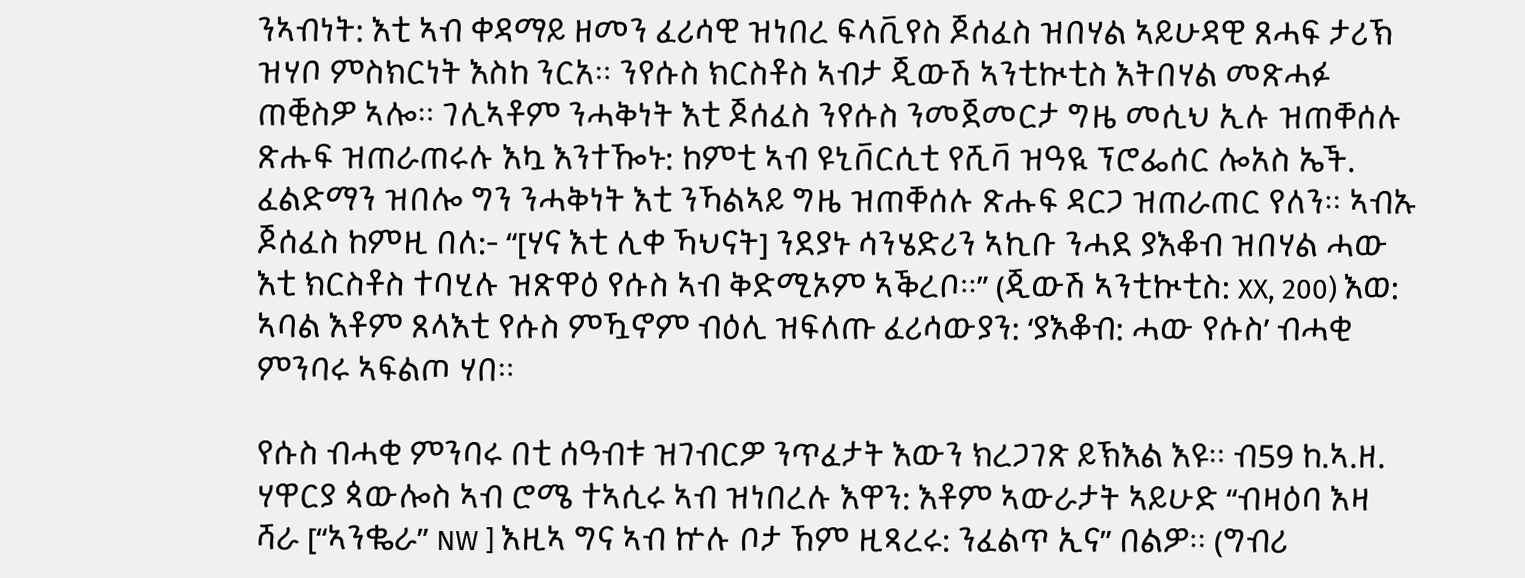ንኣብነት: እቲ ኣብ ቀዳማይ ዘመን ፈሪሳዊ ዝነበረ ፍላቪየስ ጆሰፈስ ዝበሃል ኣይሁዳዊ ጸሓፍ ታሪኽ ዝሃቦ ምስክርነት እስከ ንርአ። ንየሱስ ክርስቶስ ኣብታ ጂውሽ ኣንቲኲቲስ እትበሃል መጽሓፉ ጠቒስዎ ኣሎ። ገሊኣቶም ንሓቅነት እቲ ጆሰፈስ ንየሱስ ንመጀመርታ ግዜ መሲህ ኢሉ ዝጠቐሰሉ ጽሑፍ ዝጠራጠሩሉ እኳ እንተዀኑ: ከምቲ ኣብ ዩኒቨርሲቲ የሺቫ ዝዓዪ ፕሮፌሰር ሎአስ ኤች. ፈልድማን ዝበሎ ግን ንሓቅነት እቲ ንኻልኣይ ግዜ ዝጠቐሰሉ ጽሑፍ ዳርጋ ዝጠራጠር የለን። ኣብኡ ጆሰፈስ ከምዚ በለ:- “[ሃና እቲ ሊቀ ኻህናት] ንደያኑ ሳንሄድሪን ኣኪቡ ንሓደ ያእቆብ ዝበሃል ሓው እቲ ክርስቶስ ተባሂሉ ዝጽዋዕ የሱስ ኣብ ቅድሚኦም ኣቕረቦ።” (ጂውሽ ኣንቲኲቲስ: XX, 200) እወ: ኣባል እቶም ጸላእቲ የሱስ ምዃኖም ብዕሊ ዝፍለጡ ፈሪሳውያን: ‘ያእቆብ: ሓው የሱስ’ ብሓቂ ምንባሩ ኣፍልጦ ሃበ።

የሱስ ብሓቂ ምንባሩ በቲ ሰዓብቱ ዝገብርዎ ንጥፈታት እውን ክረጋገጽ ይኽእል እዩ። ብ59 ከ.ኣ.ዘ. ሃዋርያ ጳውሎስ ኣብ ሮሜ ተኣሲሩ ኣብ ዝነበረሉ እዋን: እቶም ኣውራታት ኣይሁድ “ብዛዕባ እዛ ሻራ [“ኣንቈራ” NW ] እዚኣ ግና ኣብ ኵሉ ቦታ ኸም ዚጻረሩ: ንፈልጥ ኢና” በልዎ። (ግብሪ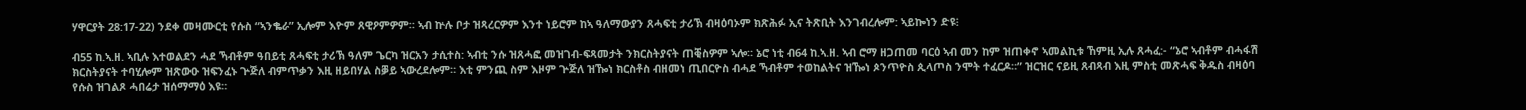ሃዋርያት 28:17-22) ንደቀ መዛሙርቲ የሱስ “ኣንቈራ” ኢሎም እዮም ጸዊዖምዎም። ኣብ ኵሉ ቦታ ዝጻረርዎም እንተ ነይሮም ከኣ ዓለማውያን ጸሓፍቲ ታሪኽ ብዛዕባኦም ክጽሕፉ ኢና ትጽቢት እንገብረሎም: ኣይኰነን ድዩ፧

ብ55 ከ.ኣ.ዘ. ኣቢሉ እተወልደን ሓደ ኻብቶም ዓበይቲ ጸሓፍቲ ታሪኽ ዓለም ጌርካ ዝርአን ታሲተስ: ኣብቲ ንሱ ዝጸሓፎ መዝገብ-ፍጻመታት ንክርስትያናት ጠቒስዎም ኣሎ። ኔሮ ነቲ ብ64 ከ.ኣ.ዘ. ኣብ ሮማ ዘጋጠመ ባርዕ ኣብ መን ከም ዝጠቀኖ ኣመልኪቱ ኸምዚ ኢሉ ጸሓፈ:- “ኔሮ ኣብቶም ብሓፋሽ ክርስትያናት ተባሂሎም ዝጽውዑ ዝፍንፈኑ ጕጅለ ብምጥቃን እዚ ዘይበሃል ስቓይ ኣውረደሎም። እቲ ምንጪ ስም እዞም ጕጅለ ዝዀነ ክርስቶስ ብዘመነ ጢበርዮስ ብሓደ ኻብቶም ተወከልትና ዝዀነ ጶንጥዮስ ጲላጦስ ንሞት ተፈርዶ።” ዝርዝር ናይዚ ጸብጻብ እዚ ምስቲ መጽሓፍ ቅዱስ ብዛዕባ የሱስ ዝገልጾ ሓበሬታ ዝሰማማዕ እዩ።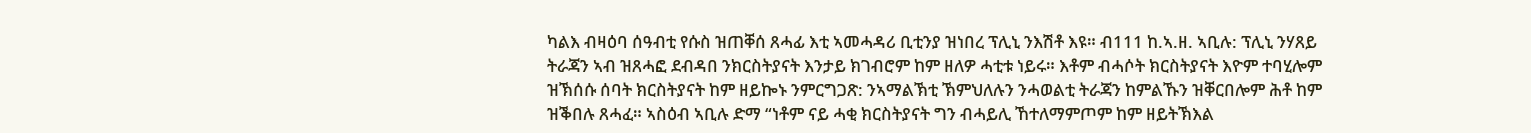ካልእ ብዛዕባ ሰዓብቲ የሱስ ዝጠቐሰ ጸሓፊ እቲ ኣመሓዳሪ ቢቲንያ ዝነበረ ፕሊኒ ንእሽቶ እዩ። ብ111 ከ.ኣ.ዘ. ኣቢሉ: ፕሊኒ ንሃጸይ ትራጃን ኣብ ዝጸሓፎ ደብዳበ ንክርስትያናት እንታይ ክገብሮም ከም ዘለዎ ሓቲቱ ነይሩ። እቶም ብሓሶት ክርስትያናት እዮም ተባሂሎም ዝኽሰሱ ሰባት ክርስትያናት ከም ዘይኰኑ ንምርግጋጽ: ንኣማልኽቲ ኽምህለሉን ንሓወልቲ ትራጃን ከምልኹን ዝቐርበሎም ሕቶ ከም ዝቕበሉ ጸሓፈ። ኣስዕብ ኣቢሉ ድማ “ነቶም ናይ ሓቂ ክርስትያናት ግን ብሓይሊ ኸተለማምጦም ከም ዘይትኽእል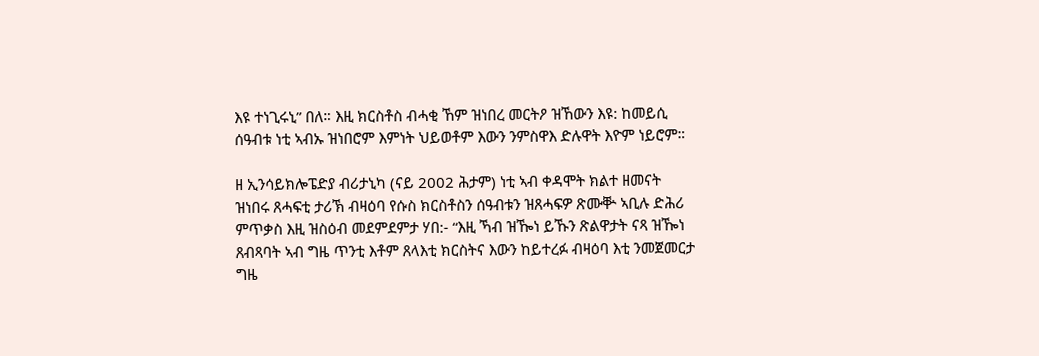እዩ ተነጊሩኒ” በለ። እዚ ክርስቶስ ብሓቂ ኸም ዝነበረ መርትዖ ዝኸውን እዩ: ከመይሲ ሰዓብቱ ነቲ ኣብኡ ዝነበሮም እምነት ህይወቶም እውን ንምስዋእ ድሉዋት እዮም ነይሮም።

ዘ ኢንሳይክሎፔድያ ብሪታኒካ (ናይ 2002 ሕታም) ነቲ ኣብ ቀዳሞት ክልተ ዘመናት ዝነበሩ ጸሓፍቲ ታሪኽ ብዛዕባ የሱስ ክርስቶስን ሰዓብቱን ዝጸሓፍዎ ጽሙቝ ኣቢሉ ድሕሪ ምጥቃስ እዚ ዝስዕብ መደምደምታ ሃበ:- “እዚ ኻብ ዝዀነ ይኹን ጽልዋታት ናጻ ዝዀነ ጸብጻባት ኣብ ግዜ ጥንቲ እቶም ጸላእቲ ክርስትና እውን ከይተረፉ ብዛዕባ እቲ ንመጀመርታ ግዜ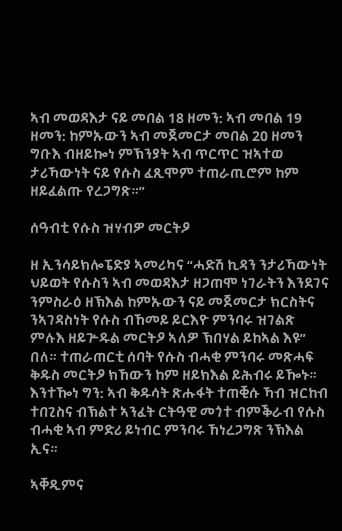ኣብ መወዳእታ ናይ መበል 18 ዘመን: ኣብ መበል 19 ዘመን: ከምኡውን ኣብ መጀመርታ መበል 20 ዘመን ግቡእ ብዘይኰነ ምኽንያት ኣብ ጥርጥር ዝኣተወ ታሪኻውነት ናይ የሱስ ፈጺሞም ተጠራጢሮም ከም ዘይፈልጡ የረጋግጽ።”

ሰዓብቲ የሱስ ዝሃብዎ መርትዖ

ዘ ኢንሳይክሎፔድያ ኣመሪካና “ሓድሽ ኪዳን ንታሪኻውነት ህይወት የሱስን ኣብ መወዳእታ ዘጋጠሞ ነገራትን እንደገና ንምስራዕ ዘኽእል ከምኡውን ናይ መጀመርታ ክርስትና ንኣገዳስነት የሱስ ብኸመይ ይርእዮ ምንባሩ ዝገልጽ ምሉእ ዘይጕዱል መርትዖ ኣለዎ ኽበሃል ይከኣል እዩ” በለ። ተጠራጠርቲ ሰባት የሱስ ብሓቂ ምንባሩ መጽሓፍ ቅዱስ መርትዖ ክኸውን ከም ዘይክእል ይሕብሩ ይዀኑ። እንተዀነ ግን: ኣብ ቅዱሳት ጽሑፋት ተጠቒሱ ኻብ ዝርከብ ተበጊስና ብኽልተ ኣንፈት ርትዓዊ መጎተ ብምቕራብ የሱስ ብሓቂ ኣብ ምድሪ ይነብር ምንባሩ ኸነረጋግጽ ንኽእል ኢና።

ኣቐዲምና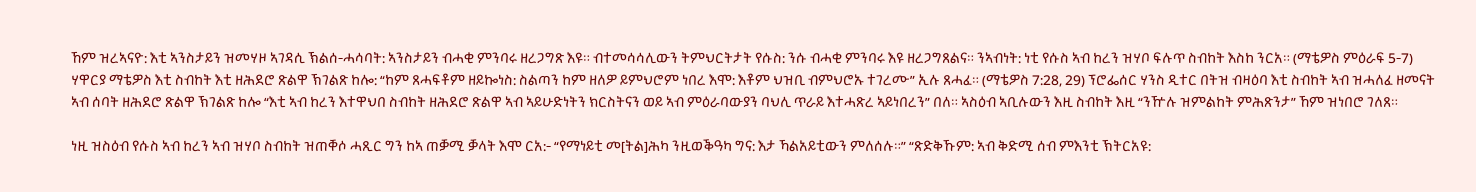ኸም ዝረኣናዮ: እቲ ኣንስታይን ዝመሃዞ ኣገዳሲ ኽልሰ-ሓሳባት: ኣንስታይን ብሓቂ ምንባሩ ዘረጋግጽ እዩ። ብተመሳሳሊውን ትምህርትታት የሱስ: ንሱ ብሓቂ ምንባሩ እዩ ዘረጋግጸልና። ንኣብነት: ነቲ የሱስ ኣብ ከረን ዝሃቦ ፍሉጥ ስብከት እስከ ንርአ። (ማቴዎስ ምዕራፍ 5-7) ሃዋርያ ማቴዎስ እቲ ስብከት እቲ ዘሕደሮ ጽልዋ ኽገልጽ ከሎ: “ከም ጸሓፍቶም ዘይኰነስ: ስልጣን ከም ዘለዎ ይምህሮም ነበረ እሞ: እቶም ህዝቢ ብምህሮኡ ተገረሙ” ኢሉ ጸሓፈ። (ማቴዎስ 7:28, 29) ፕሮፌሰር ሃንስ ዲተር በትዝ ብዛዕባ እቲ ስብከት ኣብ ዝሓለፈ ዘመናት ኣብ ሰባት ዘሕደሮ ጽልዋ ኽገልጽ ከሎ “እቲ ኣብ ከረን እተዋህበ ስብከት ዘሕደሮ ጽልዋ ኣብ ኣይሁድነትን ክርስትናን ወይ ኣብ ምዕራባውያን ባህሊ ጥራይ እተሓጽረ ኣይነበረን” በለ። ኣስዕብ ኣቢሉውን እዚ ስብከት እዚ “ንዅሉ ዝምልከት ምሕጽንታ” ኸም ዝነበሮ ገለጸ።

ነዚ ዝስዕብ የሱስ ኣብ ከረን ኣብ ዝሃቦ ስብከት ዝጠቐሶ ሓጺር ግን ከኣ ጠቓሚ ቓላት እሞ ርአ:- “የማነይቲ መ[ትል]ሕካ ንዚወቕዓካ ግና: እታ ኻልአይቲውን ምለሰሉ።” “ጽድቅኹም: ኣብ ቅድሚ ሰብ ምእንቲ ኽትርአዩ: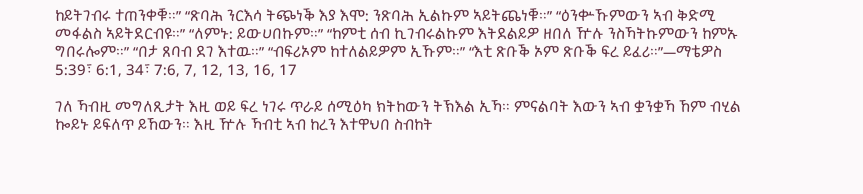ከይትገብሩ ተጠንቀቑ።” “ጽባሕ ንርእሳ ትጭነቕ እያ እሞ: ንጽባሕ ኢልኩም ኣይትጨነቑ።” “ዕንቍኹምውን ኣብ ቅድሚ መፋልስ ኣይትደርብዩ።” “ለምኑ: ይውሀበኩም።” “ከምቲ ሰብ ኪገብሩልኩም እትደልይዎ ዘበለ ዅሉ ንስኻትኩምውን ከምኡ ግበሩሎም።” “በታ ጸባብ ደገ እተዉ።” “ብፍሪኦም ከተለልይዎም ኢኹም።” “እቲ ጽቡቕ ኦም ጽቡቕ ፍረ ይፈሪ።”—ማቴዎስ 5:39፣ 6:1, 34፣ 7:6, 7, 12, 13, 16, 17

ገለ ኻብዚ መግለጺታት እዚ ወይ ፍረ ነገሩ ጥራይ ሰሚዕካ ክትከውን ትኽእል ኢኻ። ምናልባት እውን ኣብ ቋንቋኻ ኸም ብሂል ኰይኑ ይፍለጥ ይኸውን። እዚ ዅሉ ኻብቲ ኣብ ከረን እተዋህበ ስብከት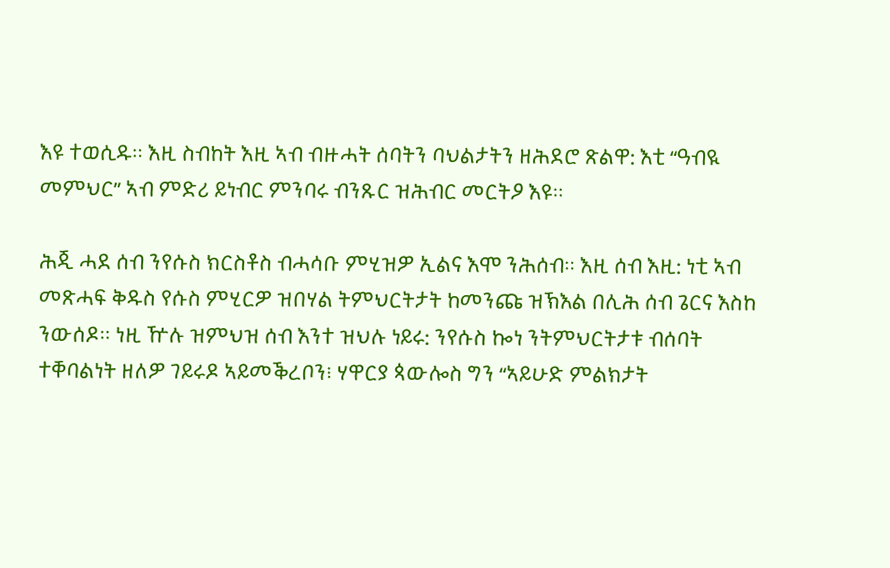እዩ ተወሲዱ። እዚ ስብከት እዚ ኣብ ብዙሓት ሰባትን ባህልታትን ዘሕደሮ ጽልዋ: እቲ “ዓብዪ መምህር” ኣብ ምድሪ ይነብር ምንባሩ ብንጹር ዝሕብር መርትዖ እዩ።

ሕጂ ሓደ ሰብ ንየሱስ ክርስቶስ ብሓሳቡ ምሂዝዎ ኢልና እሞ ንሕሰብ። እዚ ሰብ እዚ: ነቲ ኣብ መጽሓፍ ቅዱስ የሱስ ምሂርዎ ዝበሃል ትምህርትታት ከመንጩ ዝኽእል በሊሕ ሰብ ጌርና እስከ ንውሰዶ። ነዚ ዅሉ ዝምህዝ ሰብ እንተ ዝህሉ ነይሩ: ንየሱስ ኰነ ንትምህርትታቱ ብሰባት ተቐባልነት ዘለዎ ገይሩዶ ኣይመቕረቦን፧ ሃዋርያ ጳውሎስ ግን “ኣይሁድ ምልክታት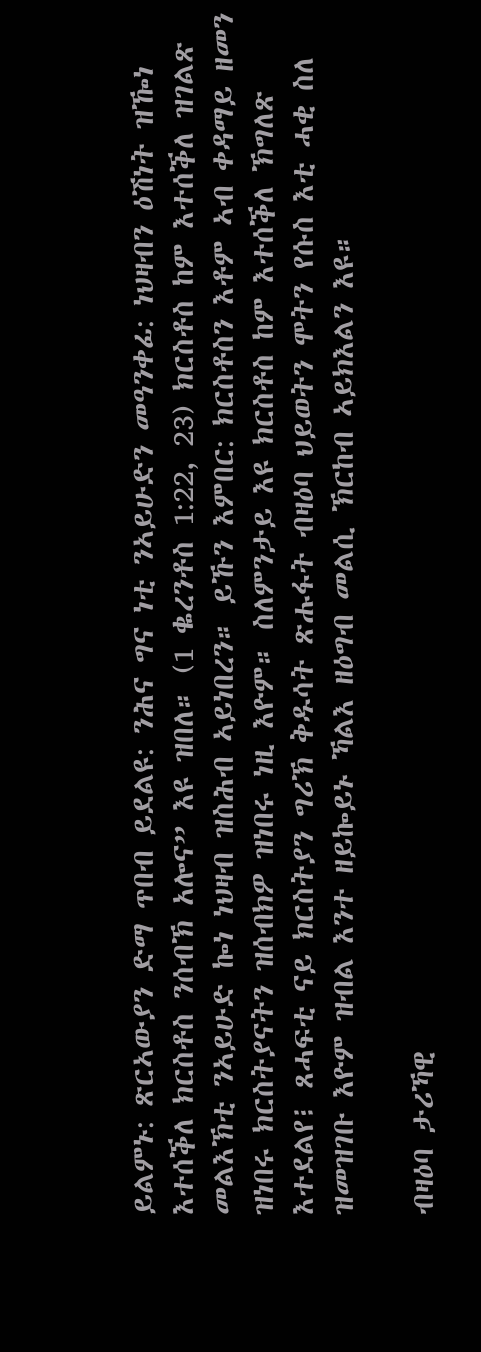ይልምኑ: ጽርኣውያን ድማ ጥበብ ይደልዩ: ንሕና ግና ነቲ ንኣይሁድን መዓንቀፊ: ነህዛብን ዕሽነት ዝዀነ እተሰቕለ ክርስቶስ ንሰብኽ አሎና” እዩ ዝበለ። (1 ቈረንቶስ 1:22, 23) ክርስቶስ ከም እተሰቕለ ዝገልጽ መልእኽቲ ንኣይሁድ ኰነ ነህዛብ ዝስሕብ ኣይነበረን። ይኹን እምበር: ክርስቶስን እቶም ኣብ ቀዳማይ ዘመን ዝነበሩ ክርስትያናትን ዝሰብክዎ ዝነበሩ ነዚ እዮም። ስለምንታይ እዩ ክርስቶስ ከም እተሰቕለ ኽግለጽ እተደልየ፧ ጸሓፍቲ ናይ ክርስትያን ግሪኽ ቅዱሳት ጽሑፋት ብዛዕባ ህይወትን ሞትን የሱስ እቲ ሓቂ ስለ ዝመዝገቡ እዮም ዝብል እንተ ዘይኰይኑ ኻልእ ዘዕግብ መልሲ ኽርከብ ኣይክእልን እዩ።

ብዛዕባ ታሪኻዊ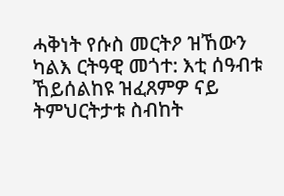ሓቅነት የሱስ መርትዖ ዝኸውን ካልእ ርትዓዊ መጎተ: እቲ ሰዓብቱ ኸይሰልከዩ ዝፈጸምዎ ናይ ትምህርትታቱ ስብከት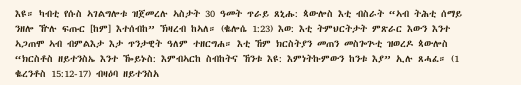እዩ። ካብቲ የሱስ ኣገልግሎቱ ዝጀመረሉ ኣስታት 30 ዓመት ጥራይ ጸኒሑ: ጳውሎስ እቲ ብስራት “ኣብ ትሕቲ ሰማይ ንዘሎ ዅሉ ፍጡር [ከም] እተሰብከ” ኽዛረብ ከኣለ። (ቈሎሴ 1:23) እወ: እቲ ትምህርትታት ምጽራር እውን እንተ ኣጋጠሞ ኣብ ብምልእታ እታ ጥንታዊት ዓለም ተዘርግሐ። እቲ ኸም ክርስትያን መጠን መስጐጕቲ ዝወረዶ ጳውሎስ “ክርስቶስ ዘይተንስኤ እንተ ዀይኑስ: እምብኣርከ ስብከትና ኸንቱ እዩ: እምነትኩምውን ከንቱ እያ” ኢሉ ጸሓፈ። (1 ቈረንቶስ 15:12-17) ብዛዕባ ዘይተንስአ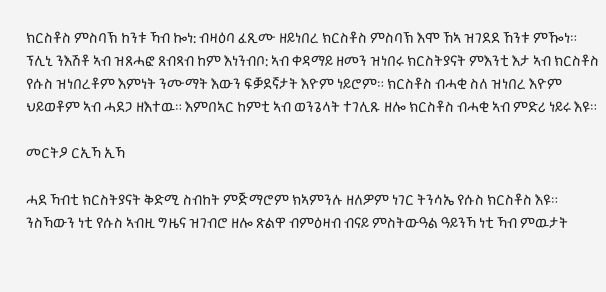ክርስቶስ ምስባኽ ከንቱ ኻብ ኰነ: ብዛዕባ ፈጺሙ ዘይነበረ ክርስቶስ ምስባኽ እሞ ኸኣ ዝገደደ ኸንቱ ምዀነ። ፕሊኒ ንእሽቶ ኣብ ዝጸሓፎ ጸብጻብ ከም እነንብቦ: ኣብ ቀዳማይ ዘመን ዝነበሩ ክርስትያናት ምእንቲ እታ ኣብ ክርስቶስ የሱስ ዝነበረቶም እምነት ንሙማት እውን ፍቓደኛታት እዮም ነይሮም። ክርስቶስ ብሓቂ ስለ ዝነበረ እዮም ህይወቶም ኣብ ሓደጋ ዘእተዉ። እምበኣር ከምቲ ኣብ ወንጌላት ተገሊጹ ዘሎ ክርስቶስ ብሓቂ ኣብ ምድሪ ነይሩ እዩ።

መርትዖ ርኢኻ ኢኻ

ሓደ ኻብቲ ክርስትያናት ቅድሚ ስብከት ምጅማሮም ክኣምንሉ ዘለዎም ነገር ትንሳኤ የሱስ ክርስቶስ እዩ። ንስኻውን ነቲ የሱስ ኣብዚ ግዜና ዝገብሮ ዘሎ ጽልዋ ብምዕዛብ ብናይ ምስትውዓል ዓይንኻ ነቲ ኻብ ምዉታት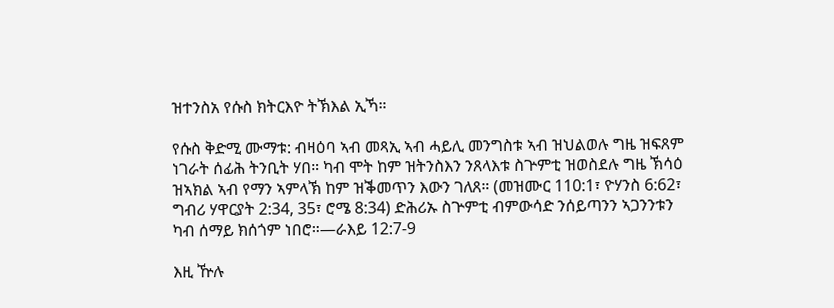ዝተንስአ የሱስ ክትርእዮ ትኽእል ኢኻ።

የሱስ ቅድሚ ሙማቱ: ብዛዕባ ኣብ መጻኢ ኣብ ሓይሊ መንግስቱ ኣብ ዝህልወሉ ግዜ ዝፍጸም ነገራት ሰፊሕ ትንቢት ሃበ። ካብ ሞት ከም ዝትንስእን ንጸላእቱ ስጕምቲ ዝወስደሉ ግዜ ኽሳዕ ዝኣክል ኣብ የማን ኣምላኽ ከም ዝቕመጥን እውን ገለጸ። (መዝሙር 110:1፣ ዮሃንስ 6:62፣ ግብሪ ሃዋርያት 2:34, 35፣ ሮሜ 8:34) ድሕሪኡ ስጕምቲ ብምውሳድ ንሰይጣንን ኣጋንንቱን ካብ ሰማይ ክሰጎም ነበሮ።—ራእይ 12:7-9

እዚ ዅሉ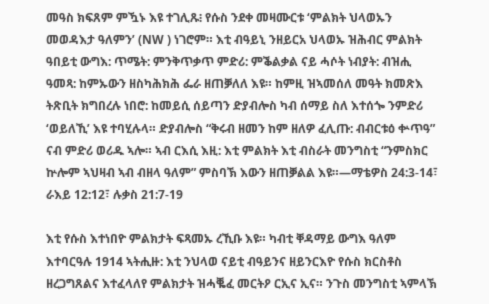መዓስ ክፍጸም ምዃኑ እዩ ተገሊጹ፧ የሱስ ንደቀ መዛሙርቱ ‘ምልክት ህላወኡን መወዳእታ ዓለምን’ (NW ) ነገሮም። እቲ ብዓይኒ ንዘይርአ ህላወኡ ዝሕብር ምልክት ዓበይቲ ውግእ: ጥሜት: ምንቅጥቃጥ ምድሪ: ምቕልቃል ናይ ሓሶት ነብያት: ብዝሒ ዓመጻ: ከምኡውን ዘስካሕክሕ ፌራ ዘጠቓለለ እዩ። ከምዚ ዝኣመሰለ መዓት ክመጽእ ትጽቢት ክግበረሉ ነበሮ: ከመይሲ ሰይጣን ድያብሎስ ካብ ሰማይ ስለ እተሰጐ ንምድሪ ‘ወይለኺ’ እዩ ተባሂሉላ። ድያብሎስ “ቅሩብ ዘመን ከም ዘለዎ ፈሊጡ: ብብርቱዕ ቍጥዓ” ናብ ምድሪ ወሪዱ ኣሎ። ኣብ ርእሲ እዚ: እቲ ምልክት እቲ ብስራት መንግስቲ “ንምስክር ኵሎም ኣህዛብ ኣብ ብዘላ ዓለም” ምስባኽ እውን ዘጠቓልል እዩ።—ማቴዎስ 24:3-14፣ ራእይ 12:12፣ ሉቃስ 21:7-19

እቲ የሱስ እተነበዮ ምልክታት ፍጻመኡ ረኺቡ እዩ። ካብቲ ቐዳማይ ውግእ ዓለም እተባርዓሉ 1914 ኣትሒዙ: እቲ ንህላወ ናይቲ ብዓይንና ዘይንርእዮ የሱስ ክርስቶስ ዘረጋግጸልና እተፈላለየ ምልክታት ዝሓቘፈ መርትዖ ርኢና ኢና። ንጉስ መንግስቲ ኣምላኽ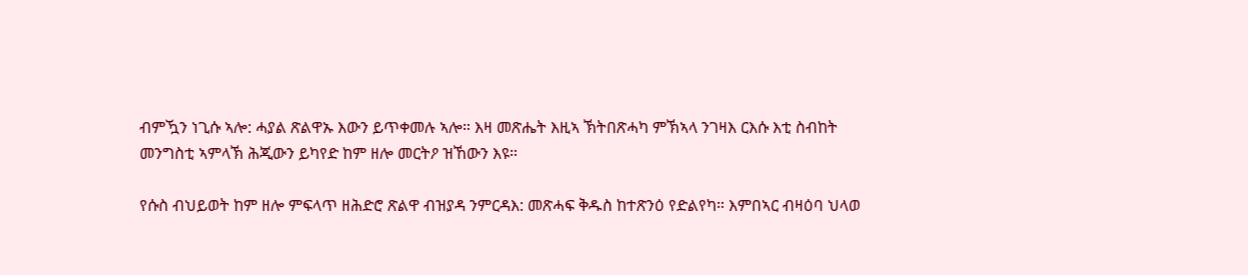ብምዃን ነጊሱ ኣሎ: ሓያል ጽልዋኡ እውን ይጥቀመሉ ኣሎ። እዛ መጽሔት እዚኣ ኽትበጽሓካ ምኽኣላ ንገዛእ ርእሱ እቲ ስብከት መንግስቲ ኣምላኽ ሕጂውን ይካየድ ከም ዘሎ መርትዖ ዝኸውን እዩ።

የሱስ ብህይወት ከም ዘሎ ምፍላጥ ዘሕድሮ ጽልዋ ብዝያዳ ንምርዳእ: መጽሓፍ ቅዱስ ከተጽንዕ የድልየካ። እምበኣር ብዛዕባ ህላወ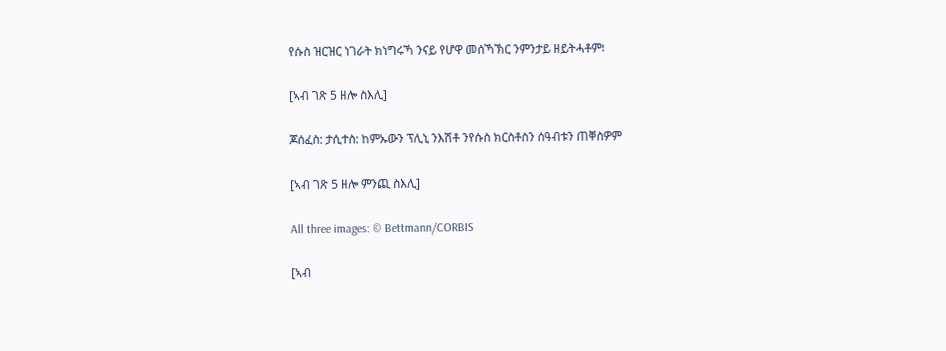የሱስ ዝርዝር ነገራት ክነግሩኻ ንናይ የሆዋ መሰኻኽር ንምንታይ ዘይትሓቶም፧

[ኣብ ገጽ 5 ዘሎ ስእሊ]

ጆሰፈስ: ታሲተስ: ከምኡውን ፕሊኒ ንእሽቶ ንየሱስ ክርስቶስን ሰዓብቱን ጠቐስዎም

[ኣብ ገጽ 5 ዘሎ ምንጪ ስእሊ]

All three images: © Bettmann/CORBIS

[ኣብ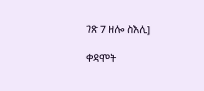ገጽ 7 ዘሎ ስእሊ]

ቀዳሞት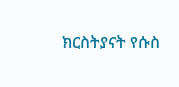ክርስትያናት የሱስ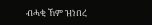ብሓቂ ኸም ዝነበረ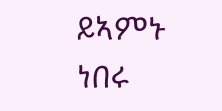ይኣምኑ ነበሩ